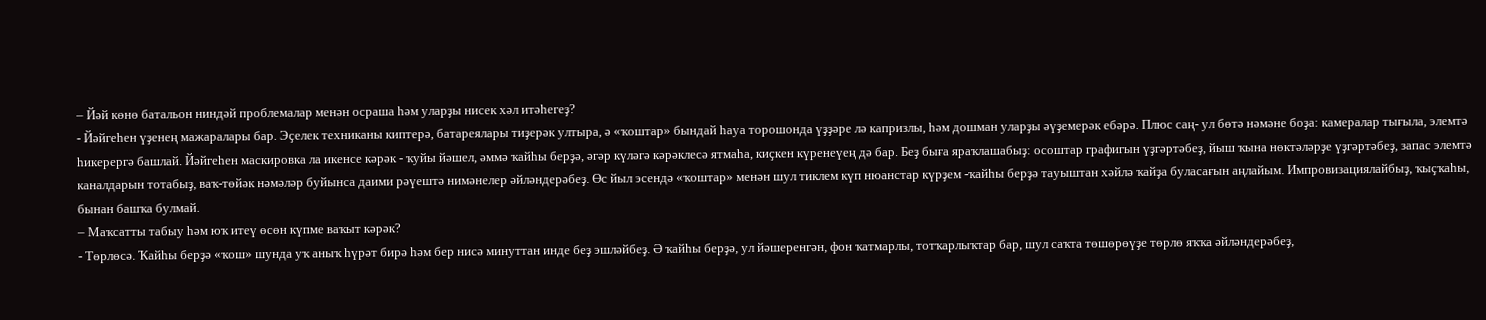– Йәй көнө батальон ниндәй проблемалар менән осраша һәм уларҙы нисек хәл итәһегеҙ?
- Йәйгеһен үҙенең мажаралары бар. Эҫелек техниканы киптерә, батареялары тиҙерәк ултыра, ә «ҡоштар» бындай һауа торошонда үҙҙәре лә капризлы, һәм дошман уларҙы әүҙемерәк ебәрә. Плюс саң- ул бөтә нәмәне боҙа: камералар тығыла, элемтә һикерергә башлай. Йәйгеһен маскировка ла икенсе кәрәк - ҡуйы йәшел, әммә ҡайһы берҙә, әгәр күләгә кәрәклесә ятмаһа, киҫкен күренеүең дә бар. Беҙ быға яраҡлашабыҙ: осоштар графигын үҙгәртәбеҙ, йыш ҡына нөктәләрҙе үҙгәртәбеҙ, запас элемтә каналдарын тотабыҙ, ваҡ-төйәк нәмәләр буйынса даими рәүештә нимәнелер әйләндерәбеҙ. Өс йыл эсендә «ҡоштар» менән шул тиклем күп нюанстар күрҙем -ҡайһы берҙә тауыштан хәйлә ҡайҙа буласағын аңлайым. Импровизациялайбыҙ, ҡыҫҡаһы, бынан башҡа булмай.
– Маҡсатты табыу һәм юҡ итеү өсөн күпме ваҡыт кәрәк?
- Төрлөсә. Ҡайһы берҙә «ҡош» шунда уҡ аныҡ һүрәт бирә һәм бер нисә минуттан инде беҙ эшләйбеҙ. Ә ҡайһы берҙә, ул йәшеренгән, фон ҡатмарлы, тотҡарлыҡтар бар, шул саҡта төшөрөүҙе төрлө яҡҡа әйләндерәбеҙ,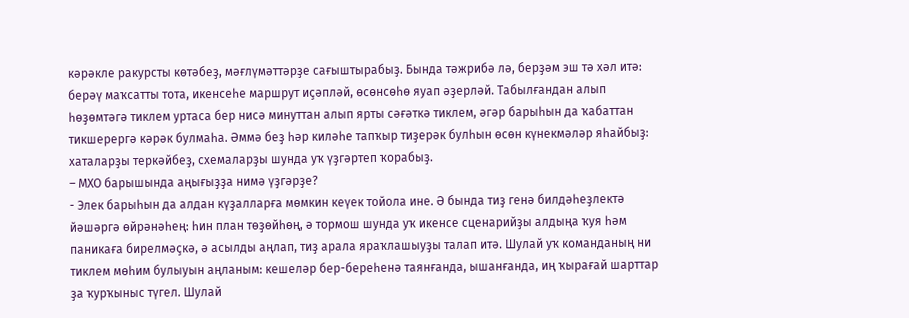кәрәкле ракурсты көтәбеҙ, мәғлүмәттәрҙе сағыштырабыҙ. Бында тәжрибә лә, берҙәм эш тә хәл итә: берәү маҡсатты тота, икенсеһе маршрут иҫәпләй, өсөнсөһө яуап әҙерләй. Табылғандан алып һөҙөмтәгә тиклем уртаса бер нисә минуттан алып ярты сәғәткә тиклем, әгәр барыһын да ҡабаттан тикшерергә кәрәк булмаһа. Әммә беҙ һәр киләһе тапҡыр тиҙерәк булһын өсөн күнекмәләр яһайбыҙ: хаталарҙы теркәйбеҙ, схемаларҙы шунда уҡ үҙгәртеп ҡорабыҙ.
– МХО барышында аңығыҙҙа нимә үҙгәрҙе?
- Элек барыһын да алдан күҙалларға мөмкин кеүек тойола ине. Ә бында тиҙ генә билдәһеҙлектә йәшәргә өйрәнәһең: һин план төҙөйһөң, ә тормош шунда уҡ икенсе сценарийҙы алдыңа ҡуя һәм паникаға бирелмәҫкә, ә асылды аңлап, тиҙ арала яраҡлашыуҙы талап итә. Шулай уҡ команданың ни тиклем мөһим булыуын аңланым: кешеләр бер-береһенә таянғанда, ышанғанда, иң ҡырағай шарттар ҙа ҡурҡыныс түгел. Шулай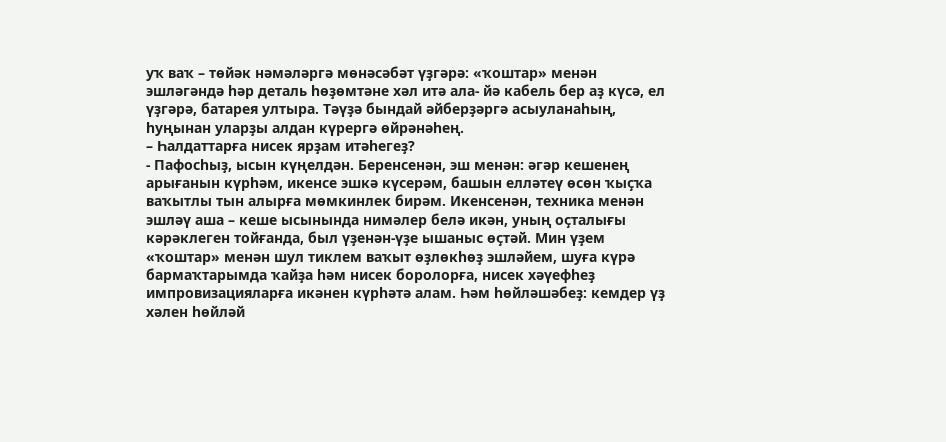уҡ ваҡ – төйәк нәмәләргә мөнәсәбәт үҙгәрә: «ҡоштар» менән эшләгәндә һәр деталь һөҙөмтәне хәл итә ала- йә кабель бер аҙ күсә, ел үҙгәрә, батарея ултыра. Тәүҙә бындай әйберҙәргә асыуланаһың, һуңынан уларҙы алдан күрергә өйрәнәһең.
– Һалдаттарға нисек ярҙам итәһегеҙ?
- Пафосһыҙ, ысын күңелдән. Беренсенән, эш менән: әгәр кешенең арығанын күрһәм, икенсе эшкә күсерәм, башын елләтеү өсөн ҡыҫҡа ваҡытлы тын алырға мөмкинлек бирәм. Икенсенән, техника менән эшләү аша – кеше ысынында нимәлер белә икән, уның оҫталығы кәрәклеген тойғанда, был үҙенән-үҙе ышаныс өҫтәй. Мин үҙем «ҡоштар» менән шул тиклем ваҡыт өҙлөкһөҙ эшләйем, шуға күрә бармаҡтарымда ҡайҙа һәм нисек боролорға, нисек хәүефһеҙ импровизацияларға икәнен күрһәтә алам. Һәм һөйләшәбеҙ: кемдер үҙ хәлен һөйләй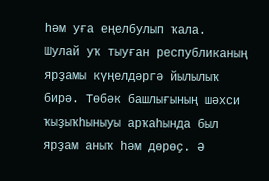һәм уға еңелбулып ҡала.
Шулай уҡ тыуған республиканың ярҙамы күңелдәргә йылылыҡ бирә. Төбәк башлығының шәхси ҡыҙыҡһыныуы арҡаһында был ярҙам аныҡ һәм дөрөҫ. Ә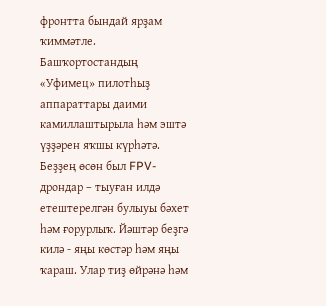фронтта бындай ярҙам ҡиммәтле. Башҡортостандың «Уфимец» пилотһыҙ аппараттары даими камиллаштырыла һәм эштә үҙҙәрен яҡшы күрһәтә. Беҙҙең өсөн был FPV-дрондар – тыуған илдә етештерелгән булыуы бәхет һәм ғорурлыҡ. Йәштәр беҙгә килә - яңы көстәр һәм яңы ҡараш. Улар тиҙ өйрәнә һәм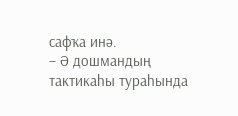сафҡа инә.
– Ә дошмандың тактикаһы тураһында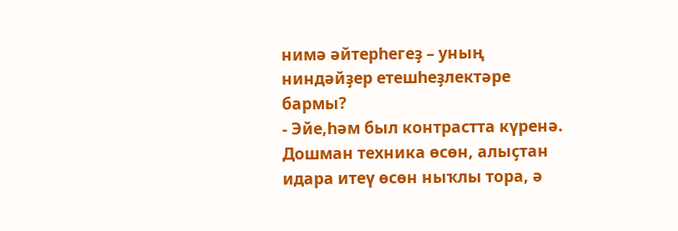нимә әйтерһегеҙ – уның ниндәйҙер етешһеҙлектәре бармы?
- Эйе,һәм был контрастта күренә. Дошман техника өсөн, алыҫтан идара итеү өсөн ныҡлы тора, ә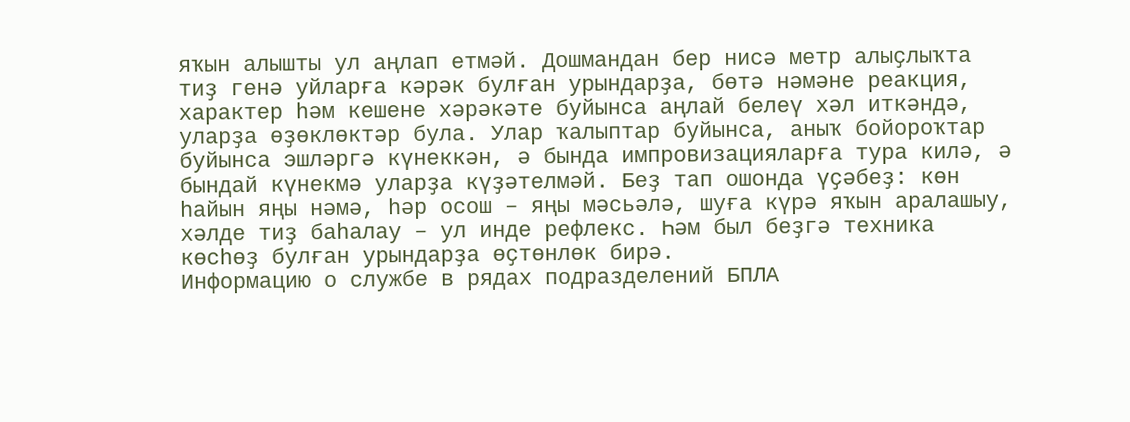яҡын алышты ул аңлап етмәй. Дошмандан бер нисә метр алыҫлыҡта тиҙ генә уйларға кәрәк булған урындарҙа, бөтә нәмәне реакция, характер һәм кешене хәрәкәте буйынса аңлай белеү хәл иткәндә, уларҙа өҙөклөктәр була. Улар ҡалыптар буйынса, аныҡ бойороҡтар буйынса эшләргә күнеккән, ә бында импровизацияларға тура килә, ә бындай күнекмә уларҙа күҙәтелмәй. Беҙ тап ошонда үҫәбеҙ: көн һайын яңы нәмә, һәр осош – яңы мәсьәлә, шуға күрә яҡын аралашыу, хәлде тиҙ баһалау – ул инде рефлекс. Һәм был беҙгә техника көсһөҙ булған урындарҙа өҫтөнлөк бирә.
Информацию о службе в рядах подразделений БПЛА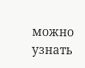можно узнать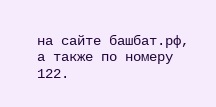на сайте башбат.рф, а также по номеру 122.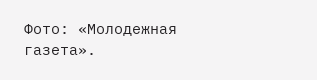Фото: «Молодежная газета».